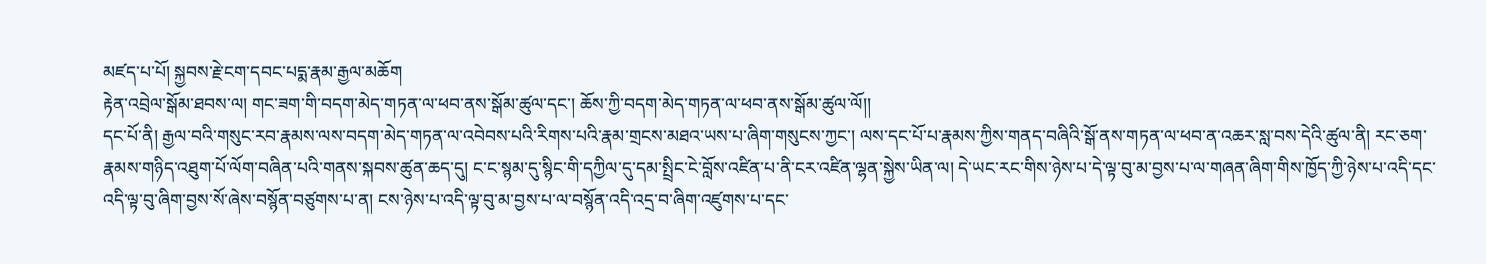མཛད་པ་པོ། སྐྱབས་རྗེ་ངག་དབང་པདྨ་རྣམ་རྒྱལ་མཆོག
རྟེན་འབྲེལ་སྒོམ་ཐབས་ལ། གང་ཟག་གི་བདག་མེད་གཏན་ལ་ཕབ་ནས་སྒོམ་ཚུལ་དང་། ཆོས་ཀྱི་བདག་མེད་གཏན་ལ་ཕབ་ནས་སྒོམ་ཚུལ་ལོ།།
དང་པོ་ནི། རྒྱལ་བའི་གསུང་རབ་རྣམས་ལས་བདག་མེད་གཏན་ལ་འབེབས་པའི་རིགས་པའི་རྣམ་གྲངས་མཐའ་ཡས་པ་ཞིག་གསུངས་ཀྱང་། ལས་དང་པོ་པ་རྣམས་ཀྱིས་གནད་བཞིའི་སྒོ་ནས་གཏན་ལ་ཕབ་ན་འཆར་སླ་བས་དེའི་ཚུལ་ནི། རང་ཅག་རྣམས་གཉིད་འཐུག་པོ་ལོག་བཞིན་པའི་གནས་སྐབས་ཚུན་ཆད་དུ། ང་ང་སྙམ་དུ་སྙིང་གི་དཀྱིལ་དུ་དམ་སྤྲིང་ངེ་བློས་འཛིན་པ་ནི་ངར་འཛིན་ལྷན་སྐྱེས་ཡིན་ལ། དེ་ཡང་རང་གིས་ཉེས་པ་དེ་ལྟ་བུ་མ་བྱས་པ་ལ་གཞན་ཞིག་གིས་ཁྱོད་ཀྱི་ཉེས་པ་འདི་དང་འདི་ལྟ་བུ་ཞིག་བྱས་སོ་ཞེས་བསྙོན་བཙུགས་པ་ན། ངས་ཉེས་པ་འདི་ལྟ་བུ་མ་བྱས་པ་ལ་བསྙོན་འདི་འདྲ་བ་ཞིག་འཛུགས་པ་དང་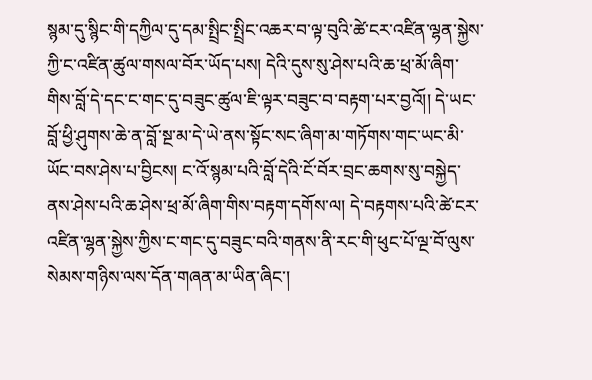སྙམ་དུ་སྙིང་གི་དཀྱིལ་དུ་དམ་སྤྲིང་སྤྲིང་འཆར་བ་ལྟ་བུའི་ཚེ་ངར་འཛིན་ལྷན་སྐྱེས་ཀྱི་ང་འཛིན་ཚུལ་གསལ་བོར་ཡོད་པས། དེའི་དུས་སུ་ཤེས་པའི་ཆ་ཕྲ་མོ་ཞིག་གིས་བློ་དེ་དང་ང་གང་དུ་བཟུང་ཚུལ་ཇི་ལྟར་བཟུང་བ་བརྟག་པར་བྱའོ།། དེ་ཡང་བློ་ཕྱི་ཤུགས་ཆེ་ན་བློ་སྔ་མ་དེ་ཡེ་ནས་སྟོང་སང་ཞིག་མ་གཏོགས་གང་ཡང་མི་ཡོང་བས་ཤེས་པ་བྱིངས། ང་འོ་སྙམ་པའི་བློ་དེའི་ངོ་བོར་བྲང་ཆགས་སུ་བསྐྱེད་ནས་ཤེས་པའི་ཆ་ཤེས་ཕྲ་མོ་ཞིག་གིས་བརྟག་དགོས་ལ། དེ་བརྟགས་པའི་ཚེ་ངར་འཛིན་ལྷན་སྐྱེས་ཀྱིས་ང་གང་དུ་བཟུང་བའི་གནས་ནི་རང་གི་ཕུང་པོ་ལྔ་བོ་ལུས་སེམས་གཉིས་ལས་དོན་གཞན་མ་ཡིན་ཞིང་།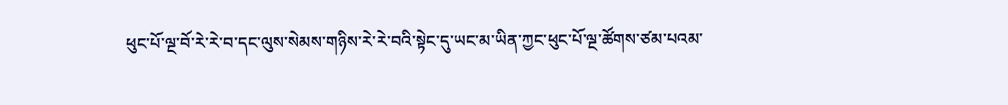ཕུང་པོ་ལྔ་བོ་རེ་རེ་བ་དང་ལུས་སེམས་གཉིས་རེ་རེ་བའི་སྟེང་དུ་ཡང་མ་ཡིན་ཀྱང་ཕུང་པོ་ལྔ་ཚོགས་ཙམ་པའམ་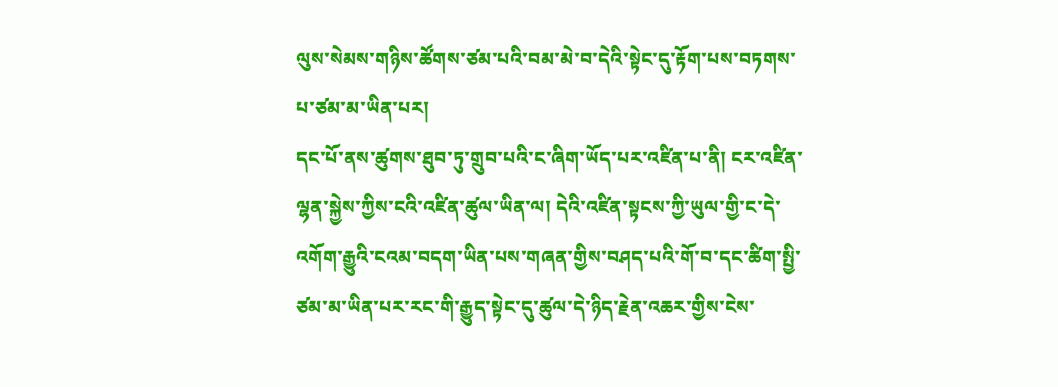ལུས་སེམས་གཉིས་ཚོགས་ཙམ་པའི་བམ་མེ་བ་དེའི་སྟེང་དུ་རྟོག་པས་བཏགས་པ་ཙམ་མ་ཡིན་པར།
དང་པོ་ནས་ཚུགས་ཐུབ་ཏུ་གྲུབ་པའི་ང་ཞིག་ཡོད་པར་འཛིན་པ་ནི། ངར་འཛིན་ལྷན་སྐྱེས་ཀྱིས་ངའི་འཛིན་ཚུལ་ཡིན་ལ། དེའི་འཛིན་སྟངས་ཀྱི་ཡུལ་གྱི་ང་དེ་འགོག་རྒྱུའི་ངའམ་བདག་ཡིན་པས་གཞན་གྱིས་བཤད་པའི་གོ་བ་དང་ཚིག་སྤྱི་ཙམ་མ་ཡིན་པར་རང་གི་རྒྱུད་སྟེང་དུ་ཚུལ་དེ་ཉིད་རྗེན་འཆར་གྱིས་ངེས་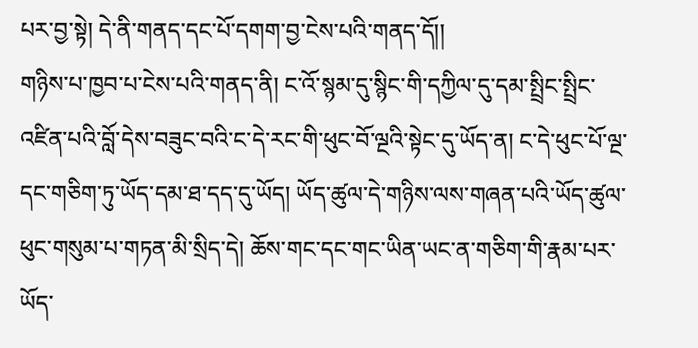པར་བྱ་སྟེ། དེ་ནི་གནད་དང་པོ་དགག་བྱ་ངེས་པའི་གནད་དོ།།
གཉིས་པ་ཁྱབ་པ་ངེས་པའི་གནད་ནི། ང་འོ་སྙམ་དུ་སྙིང་གི་དཀྱིལ་དུ་དམ་སྤྲིང་སྤྲིང་འཛིན་པའི་བློ་དེས་བཟུང་བའི་ང་དེ་རང་གི་ཕུང་བོ་ལྔའི་སྟེང་དུ་ཡོད་ན། ང་དེ་ཕུང་པོ་ལྔ་དང་གཅིག་ཏུ་ཡོད་དམ་ཐ་དད་དུ་ཡོད། ཡོད་ཚུལ་དེ་གཉིས་ལས་གཞན་པའི་ཡོད་ཚུལ་ཕུང་གསུམ་པ་གཏན་མི་སྲིད་དེ། ཆོས་གང་དང་གང་ཡིན་ཡང་ན་གཅིག་གི་རྣམ་པར་ཡོད་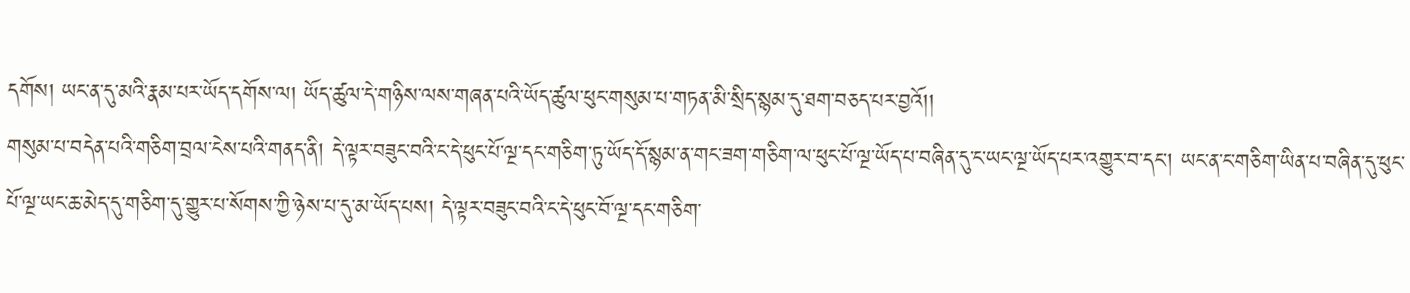དགོས། ཡང་ན་དུ་མའི་རྣམ་པར་ཡོད་དགོས་ལ། ཡོད་ཚུལ་དེ་གཉིས་ལས་གཞན་པའི་ཡོད་ཚུལ་ཕུང་གསུམ་པ་གཏན་མི་སྲིད་སྙམ་དུ་ཐག་བཅད་པར་བྱའོ།།
གསུམ་པ་བདེན་པའི་གཅིག་བྲལ་ངེས་པའི་གནད་ནི། དེ་ལྟར་བཟུང་བའི་ང་དེ་ཕུང་པོ་ལྔ་དང་གཅིག་ཏུ་ཡོད་དོ་སྙམ་ན་གང་ཟག་གཅིག་ལ་ཕུང་པོ་ལྔ་ཡོད་པ་བཞིན་དུ་ང་ཡང་ལྔ་ཡོད་པར་འགྱུར་བ་དང་། ཡང་ན་ང་གཅིག་ཡིན་པ་བཞིན་དུ་ཕུང་པོ་ལྔ་ཡང་ཆ་མེད་དུ་གཅིག་དུ་གྱུར་པ་སོགས་ཀྱི་ཉེས་པ་དུ་མ་ཡོད་པས། དེ་ལྟར་བཟུང་བའི་ང་དེ་ཕུང་བོ་ལྔ་དང་གཅིག་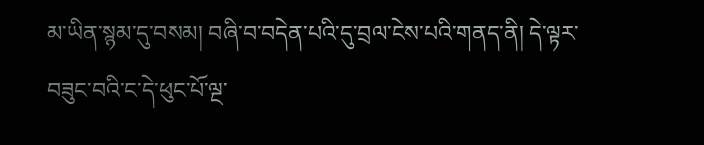མ་ཡིན་སྙམ་དུ་བསམ། བཞི་བ་བདེན་པའི་དུ་བྲལ་ངེས་པའི་གནད་ནི། དེ་ལྟར་བཟུང་བའི་ང་དེ་ཕུང་པོ་ལྔ་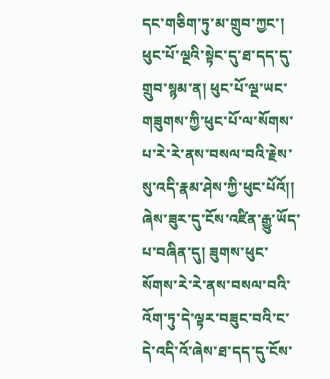དང་གཅིག་ཏུ་མ་གྲུབ་ཀྱང་། ཕུང་པོ་ལྔའི་སྟེང་དུ་ཐ་དད་དུ་གྲུབ་སྙམ་ན། ཕུང་པོ་ལྔ་ཡང་གཟུགས་ཀྱི་ཕུང་པོ་ལ་སོགས་པ་རེ་རེ་ནས་བསལ་བའི་རྗེས་སུ་འདི་རྣམ་ཤེས་ཀྱི་ཕུང་པོའོ།། ཞེས་ཟུར་དུ་ངོས་འཛིན་རྒྱུ་ཡོད་པ་བཞིན་དུ། ཟུགས་ཕུང་སོགས་རེ་རེ་ནས་བསལ་བའི་འོག་ཏུ་དེ་ལྟར་བཟུང་བའི་ང་དེ་འདི་འོ་ཞེས་ཐ་དད་དུ་ངོས་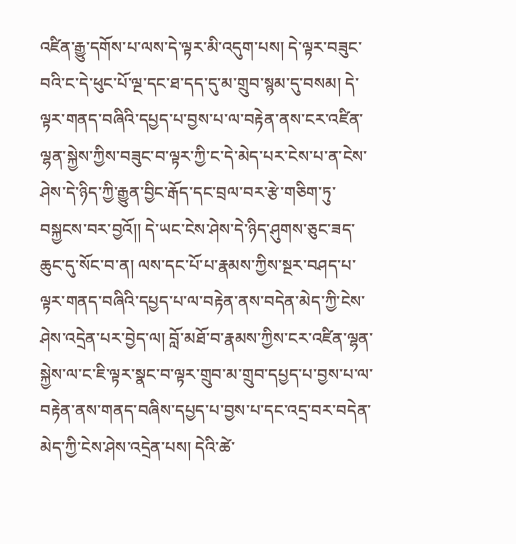འཛིན་རྒྱུ་དགོས་པ་ལས་དེ་ལྟར་མི་འདུག་པས། དེ་ལྟར་བཟུང་བའི་ང་དེ་ཕུང་པོ་ལྔ་དང་ཐ་དད་དུ་མ་གྲུབ་སྙམ་དུ་བསམ། དེ་ལྟར་གནད་བཞིའི་དཔྱད་པ་བྱས་པ་ལ་བརྟེན་ནས་ངར་འཛིན་ལྷན་སྐྱེས་ཀྱིས་བཟུང་བ་ལྟར་ཀྱི་ང་དེ་མེད་པར་ངེས་པ་ན་ངེས་ཤེས་དེ་ཉིད་ཀྱི་རྒྱུན་བྱིང་རྒོད་དང་བྲལ་བར་རྩེ་གཅིག་ཏུ་བསྐྱངས་བར་བྱའོ།། དེ་ཡང་ངེས་ཤེས་དེ་ཉིད་ཤུགས་ཅུང་ཟད་ཆུང་དུ་སོང་བ་ན། ལས་དང་པོ་པ་རྣམས་ཀྱིས་སྔར་བཤད་པ་ལྟར་གནད་བཞིའི་དཔྱད་པ་ལ་བརྟེན་ནས་བདེན་མེད་ཀྱི་ངེས་ཤེས་འདྲེན་པར་བྱེད་ལ། བློ་མཐོ་བ་རྣམས་ཀྱིས་ངར་འཛིན་ལྷན་སྐྱེས་ལ་ང་ཇི་ལྟར་སྣང་བ་ལྟར་གྲུབ་མ་གྲུབ་དཔྱད་པ་བྱས་པ་ལ་བརྟེན་ནས་གནད་བཞིས་དཔྱད་པ་བྱས་པ་དང་འདྲ་བར་བདེན་མེད་ཀྱི་ངེས་ཤེས་འདྲེན་པས། དེའི་ཚེ་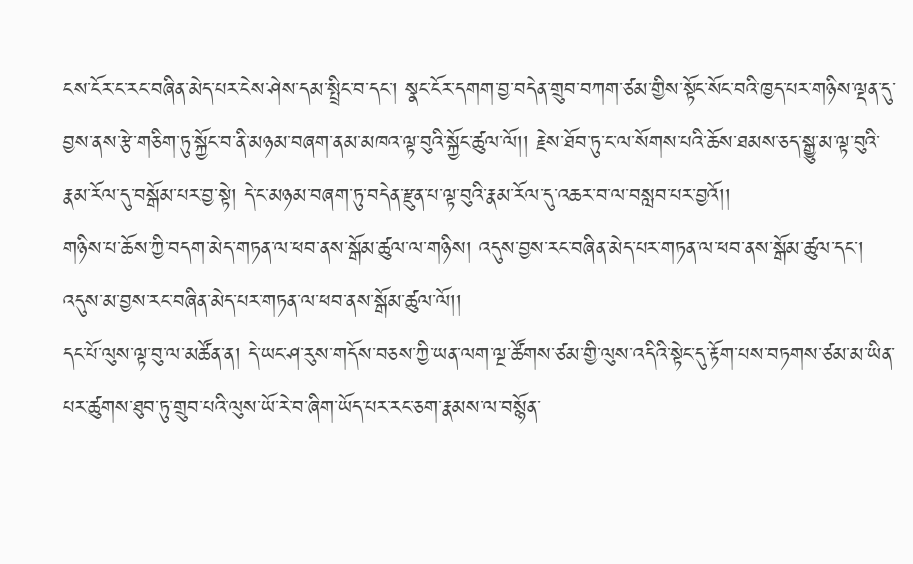ངས་ངོར་ང་རང་བཞིན་མེད་པར་ངེས་ཤེས་དམ་སྤྲིང་བ་དང་། སྣང་ངོར་དགག་བྱ་བདེན་གྲུབ་བཀག་ཙམ་གྱིས་སྟོང་སོང་བའི་ཁྱད་པར་གཉིས་ལྡན་དུ་བྱས་ནས་རྩེ་གཅིག་ཏུ་སྐྱོང་བ་ནི་མཉམ་བཞག་ནམ་མཁའ་ལྟ་བུའི་སྐྱོང་ཚུལ་ལོ།། རྗེས་ཐོབ་ཏུ་ང་ལ་སོགས་པའི་ཆོས་ཐམས་ཅད་སྒྱུ་མ་ལྟ་བུའི་རྣམ་རོལ་དུ་བསྒོམ་པར་བྱ་སྟེ། དེ་ང་མཉམ་བཞག་ཏུ་བདེན་རྫུན་པ་ལྟ་བུའི་རྣམ་རོལ་དུ་འཆར་བ་ལ་བསླབ་པར་བྱའོ།།
གཉིས་པ་ཆོས་ཀྱི་བདག་མེད་གཏན་ལ་ཕབ་ནས་སྒོམ་ཚུལ་ལ་གཉིས། འདུས་བྱས་རང་བཞིན་མེད་པར་གཏན་ལ་ཕབ་ནས་སྒོམ་ཚུལ་དང་། འདུས་མ་བྱས་རང་བཞིན་མེད་པར་གཏན་ལ་ཕབ་ནས་སྒོམ་ཚུལ་ལོ།།
དང་པོ་ལུས་ལྟ་བུ་ལ་མཚོན་ན། དེ་ཡང་ཤ་རུས་གདོས་བཅས་ཀྱི་ཡན་ལག་ལྔ་ཚོགས་ཙམ་གྱི་ལུས་འདིའི་སྟེང་དུ་རྟོག་པས་བཏགས་ཙམ་མ་ཡིན་པར་ཚུགས་ཐུབ་ཏུ་གྲུབ་པའི་ལུས་ཡོ་རེ་བ་ཞིག་ཡོད་པར་རང་ཅག་རྣམས་ལ་བསྙོན་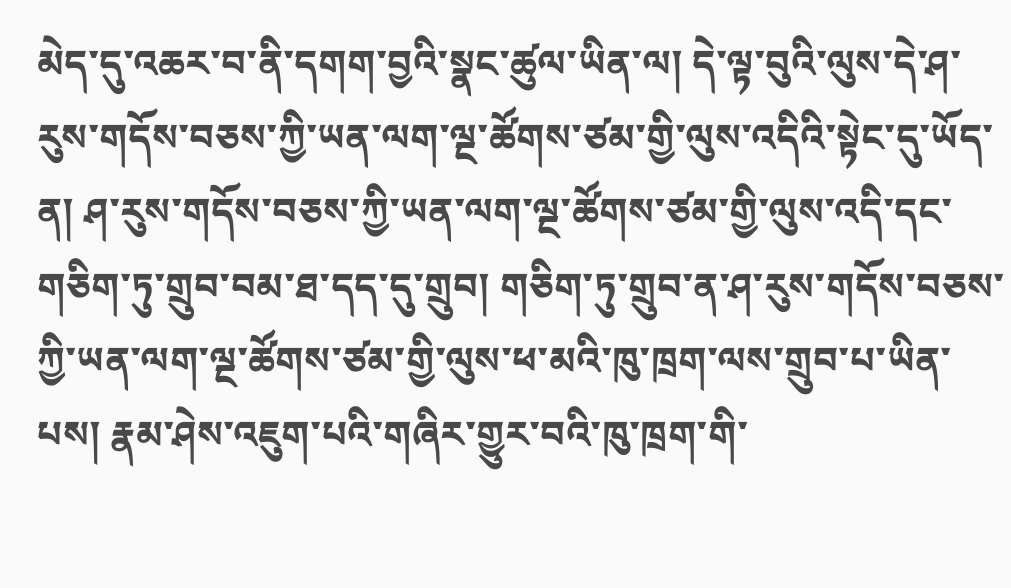མེད་དུ་འཆར་བ་ནི་དགག་བྱའི་སྣང་ཚུལ་ཡིན་ལ། དེ་ལྟ་བུའི་ལུས་དེ་ཤ་རུས་གདོས་བཅས་ཀྱི་ཡན་ལག་ལྔ་ཚོགས་ཙམ་གྱི་ལུས་འདིའི་སྟེང་དུ་ཡོད་ན། ཤ་རུས་གདོས་བཅས་ཀྱི་ཡན་ལག་ལྔ་ཚོགས་ཙམ་གྱི་ལུས་འདི་དང་གཅིག་ཏུ་གྲུབ་བམ་ཐ་དད་དུ་གྲུབ། གཅིག་ཏུ་གྲུབ་ན་ཤ་རུས་གདོས་བཅས་ཀྱི་ཡན་ལག་ལྔ་ཚོགས་ཙམ་གྱི་ལུས་ཕ་མའི་ཁུ་ཁྲག་ལས་གྲུབ་པ་ཡིན་པས། རྣམ་ཤེས་འཇུག་པའི་གཞིར་གྱུར་བའི་ཁུ་ཁྲག་གི་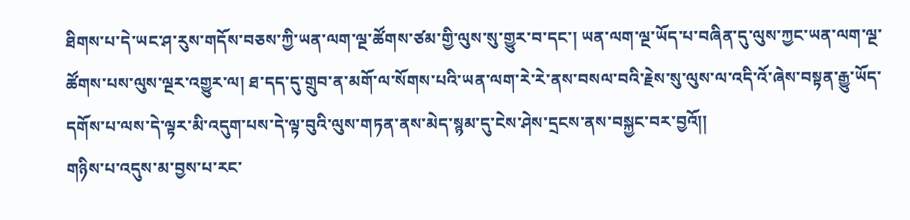ཐིགས་པ་དེ་ཡང་ཤ་རུས་གདོས་བཅས་ཀྱི་ཡན་ལག་ལྔ་ཚོགས་ཙམ་གྱི་ལུས་སུ་གྱུར་བ་དང་། ཡན་ལག་ལྔ་ཡོད་པ་བཞིན་དུ་ལུས་ཀྱང་ཡན་ལག་ལྔ་ཚོགས་པས་ལུས་ལྔར་འགྱུར་ལ། ཐ་དད་དུ་གྲུབ་ན་མགོ་ལ་སོགས་པའི་ཡན་ལག་རེ་རེ་ནས་བསལ་བའི་རྗེས་སུ་ལུས་ལ་འདི་འོ་ཞེས་བསྟན་རྒྱུ་ཡོད་དགོས་པ་ལས་དེ་ལྟར་མི་འདུག་པས་དེ་ལྟ་བུའི་ལུས་གཏན་ནས་མེད་སྙམ་དུ་ངེས་ཤེས་དྲངས་ནས་བསྐྱང་བར་བྱའོ།།
གཉིས་པ་འདུས་མ་བྱས་པ་རང་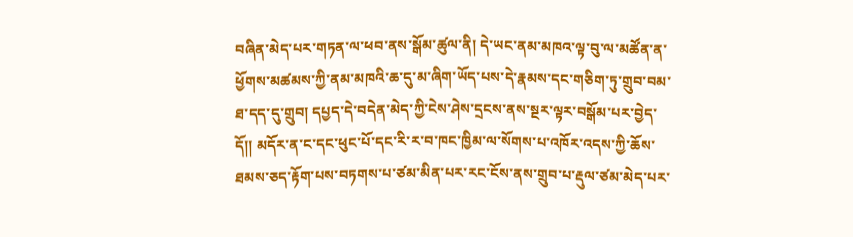བཞིན་མེད་པར་གཏན་ལ་ཕབ་ནས་སྒོམ་ཚུལ་ནི། དེ་ཡང་ནམ་མཁའ་ལྟ་བུ་ལ་མཚོན་ན་ཕྱོགས་མཚམས་ཀྱི་ནམ་མཁའི་ཆ་དུ་མ་ཞིག་ཡོད་པས་དེ་རྣམས་དང་གཅིག་ཏུ་གྲུབ་བམ་ཐ་དད་དུ་གྲུབ། དཔྱད་དེ་བདེན་མེད་ཀྱི་ངེས་ཤེས་དྲངས་ནས་སྔར་ལྟར་བསྒོམ་པར་བྱེད་དོ།། མདོར་ན་ང་དང་ཕུང་པོ་དང་རི་ར་བ་ཁང་ཁྱིམ་ལ་སོགས་པ་འཁོར་འདས་ཀྱི་ཆོས་ཐམས་ཅད་རྟོག་པས་བཏགས་པ་ཙམ་མིན་པར་རང་ངོས་ནས་གྲུབ་པ་རྡུལ་ཙམ་མེད་པར་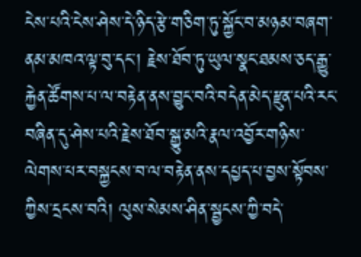ངེས་པའི་ངེས་ཤེས་དེ་ཉིད་རྩེ་གཅིག་ཏུ་སྐྱོང་བ་མཉམ་བཞག་ནམ་མཁའ་ལྟ་བུ་དང་། རྗེས་ཐོབ་ཏུ་ཡུལ་སྣང་ཐམས་ཅད་རྒྱུ་རྐྱེན་ཚོགས་པ་ལ་བརྟེན་ནས་བྱུང་བའི་བདེན་མེད་རྫུན་པའི་རང་བཞིན་དུ་ཤེས་པའི་རྗེས་ཐོབ་སྒྱུ་མའི་རྣལ་འབྱོར་གཉིས་ལེགས་པར་བསྐྱངས་བ་ལ་བརྟེན་ནས་དཔྱད་པ་བྱས་སྟོབས་ཀྱིས་དྲངས་བའི། ལུས་སེམས་ཤིན་སྦྱངས་ཀྱི་བདེ་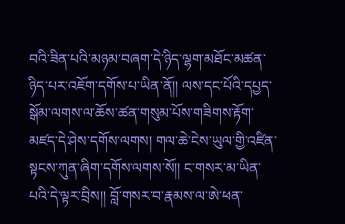བའི་ཟིན་པའི་མཉམ་བཞག་དེ་ཉིད་ལྷག་མཐོང་མཚན་ཉིད་པར་འཇོག་དགོས་པ་ཡིན་ནོ།། ལས་དང་པོའི་དཔྱད་སྒོམ་ལགས་ལ་ཆོས་ཚན་གསུམ་པོས་གཟིགས་རྟོག་མཛད་དེ་ཤེས་དགོས་ལགས། གལ་ཆེ་ངེས་ཡུལ་གྱི་འཛིན་སྟངས་ཀུན་ཞིག་དགོས་ལགས་སོ།། ང་གསར་མ་ཡིན་པའི་དེ་ལྟར་བྲིས།། བློ་གསར་བ་རྣམས་ལ་ཨེ་ཕན་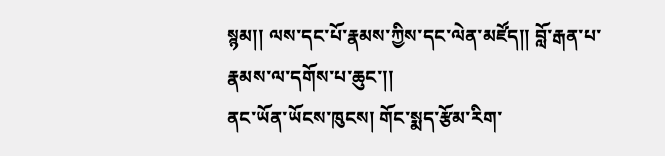སྙམ།། ལས་དང་པོ་རྣམས་ཀྱིས་དང་ལེན་མཛོད།། བློ་རྒན་པ་རྣམས་ལ་དགོས་པ་ཆུང་།།
ནང་ཡོན་ཡོངས་ཁུངས། གོང་སྨད་རྩོམ་རིག་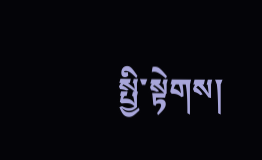སྤྱི་སྟེགས།